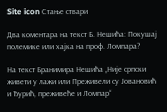Site icon Стање ствари

Два коментара на текст Б. Нешића: Покушај полемике или хајка на проф. Ломпара?

На текст Бранимира Нешића „Није српски живети у лажи или Преживели су Јовановић и Ђурић, преживеће и Ломпар“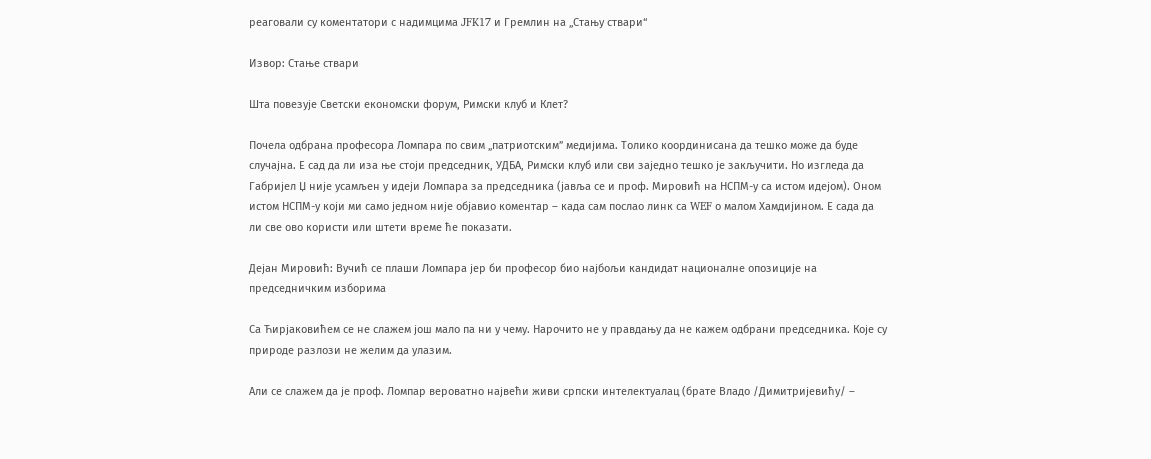реаговали су коментатори с надимцима JFK17 и Гремлин на „Стању ствари“

Извор: Стање ствари

Шта повезује Светски економски форум, Римски клуб и Клет?

Почела одбрана професора Ломпара по свим „патриотским” медијима. Толико координисана да тешко може да буде случајна. Е сад да ли иза ње стоји председник, УДБА, Римски клуб или сви заједно тешко је закључити. Но изгледа да Габријел Џ није усамљен у идеји Ломпара за председника (јавља се и проф. Мировић на НСПМ-у са истом идејом). Оном истом НСПМ-у који ми само једном није објавио коментар – када сам послао линк са WEF о малом Хамдијином. Е сада да ли све ово користи или штети време ће показати.

Дејан Мировић: Вучић се плаши Ломпара јер би професор био најбољи кандидат националне опозиције на председничким изборима

Са Ћирјаковићем се не слажем још мало па ни у чему. Нарочито не у правдању да не кажем одбрани председника. Које су природе разлози не желим да улазим.

Али се слажем да је проф. Ломпар вероватно највећи живи српски интелектуалац (брате Владо /Димитријевићу/ –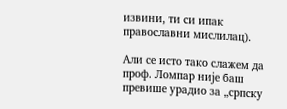извини, ти си ипак православни мислилац).

Али се исто тако слажем да проф. Ломпар није баш превише урадио за „српску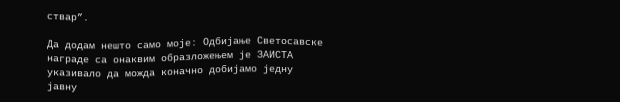ствар”.

Да додам нешто само моје: Одбијање Светосавске награде са онаквим образложењем је ЗАИСТА указивало да можда коначно добијамо једну јавну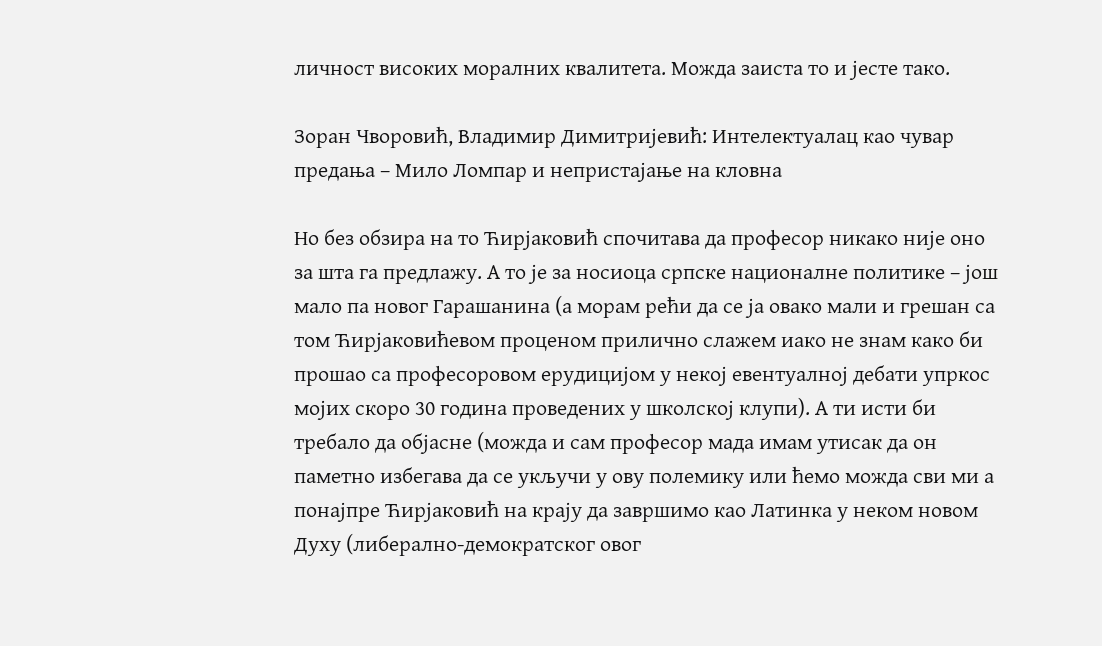личност високих моралних квалитета. Можда заиста то и јесте тако.

Зоран Чворовић, Владимир Димитријевић: Интелектуалац као чувар предања – Мило Ломпар и непристајање на кловна

Но без обзира на то Ћирјаковић спочитава да професор никако није оно за шта га предлажу. А то је за носиоца српске националне политике – још мало па новог Гарашанина (а морам рећи да се ја овако мали и грешан са том Ћирјаковићевом проценом прилично слажем иако не знам како би прошао са професоровом ерудицијом у некој евентуалној дебати упркос мојих скоро 30 година проведених у школској клупи). А ти исти би требало да објасне (можда и сам професор мада имам утисак да он паметно избегава да се укључи у ову полемику или ћемо можда сви ми а понајпре Ћирјаковић на крају да завршимо као Латинка у неком новом Духу (либерално-демократског овог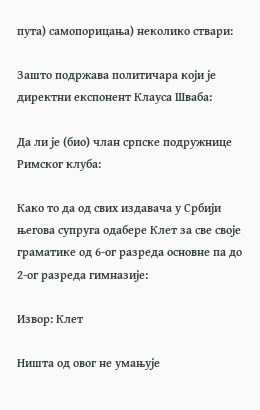пута) самопорицања) неколико ствари:

Зашто подржава политичара који је директни експонент Клауса Шваба:

Да ли је (био) члан српске подружнице Римског клуба:

Како то да од свих издавача у Србији његова супруга одабере Клет за све своје граматике од 6-ог разреда основне па до 2-ог разреда гимназије:

Извор: Клет

Ништа од овог не умањује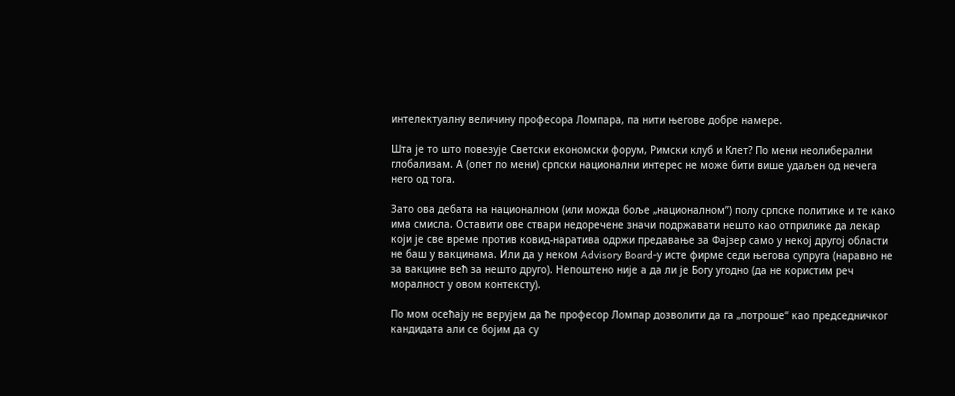интелектуалну величину професора Ломпара, па нити његове добре намере.

Шта је то што повезује Светски економски форум, Римски клуб и Клет? По мени неолиберални глобализам. А (опет по мени) српски национални интерес не може бити више удаљен од нечега него од тога.

Зато ова дебата на националном (или можда боље „националном”) полу српске политике и те како има смисла. Оставити ове ствари недоречене значи подржавати нешто као отприлике да лекар који је све време против ковид-наратива одржи предавање за Фајзер само у некој другој области не баш у вакцинама. Или да у неком Advisory Board-у исте фирме седи његова супруга (наравно не за вакцине већ за нешто друго). Непоштено није а да ли је Богу угодно (да не користим реч моралност у овом контексту).

По мом осећају не верујем да ће професор Ломпар дозволити да га „потроше“ као председничког кандидата али се бојим да су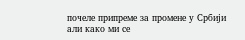почеле припреме за промене у Србији али како ми се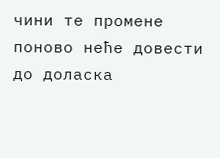чини те промене поново неће довести до доласка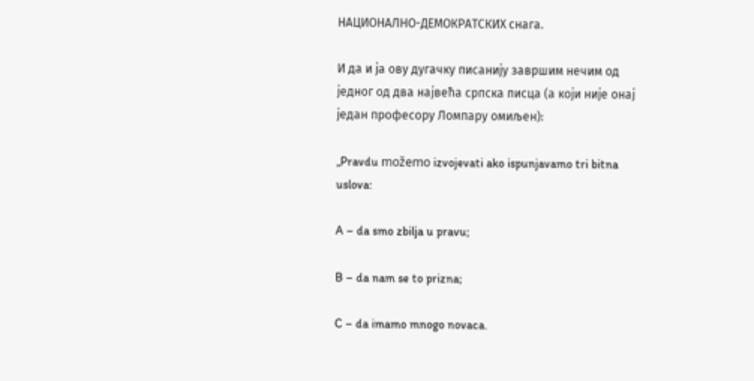НАЦИОНАЛНО-ДЕМОКРАТСКИХ снага.

И да и ја ову дугачку писанију завршим нечим од једног од два највећа српска писца (а који није онај један професору Ломпару омиљен):

„Pravdu možemo izvojevati ako ispunjavamo tri bitna uslova:

A – da smo zbilja u pravu;

B – da nam se to prizna;

C – da imamo mnogo novaca.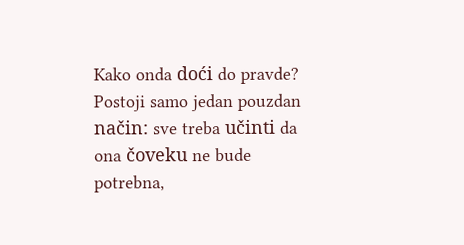Kako onda doći do pravde? Postoji samo jedan pouzdan način: sve treba učinti da ona čoveku ne bude potrebna,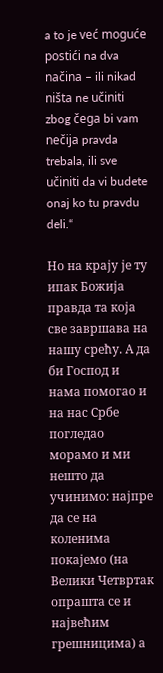a to je već moguće postići na dva načina – ili nikad ništa ne učiniti zbog čega bi vam nečija pravda trebala, ili sve učiniti da vi budete onaj ko tu pravdu deli.“

Но на крају је ту ипак Божија правда та која све завршава на нашу срећу. А да би Господ и нама помогао и на нас Србе погледао морамо и ми нешто да учинимо: најпре да се на коленима покајемо (на Велики Четвртак опрашта се и највећим грешницима) а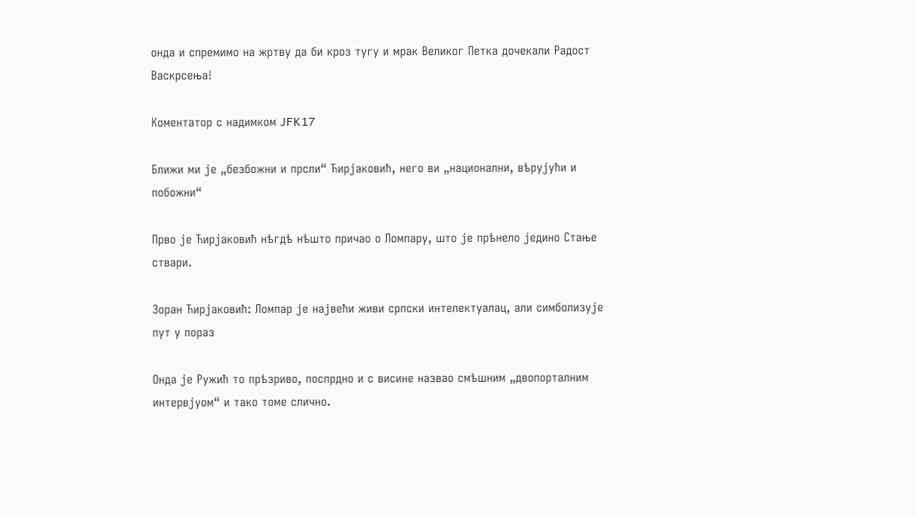онда и спремимо на жртву да би кроз тугу и мрак Великог Петка дочекали Радост Васкрсења!

Коментатор с надимком JFK17

Ближи ми је „безбожни и прсли“ Ћирјаковић, него ви „национални, вѣрујући и побожни“

Прво је Ћирјаковић нѣгдѣ нѣшто причао о Ломпару, што је прѣнело једино Стање ствари.

Зоран Ћирјаковић: Ломпар је највећи живи српски интелектуалац, али симболизује пут у пораз

Онда је Ружић то прѣзриво, поспрдно и с висине назвао смѣшним „двопорталним интервјуом“ и тако томе слично.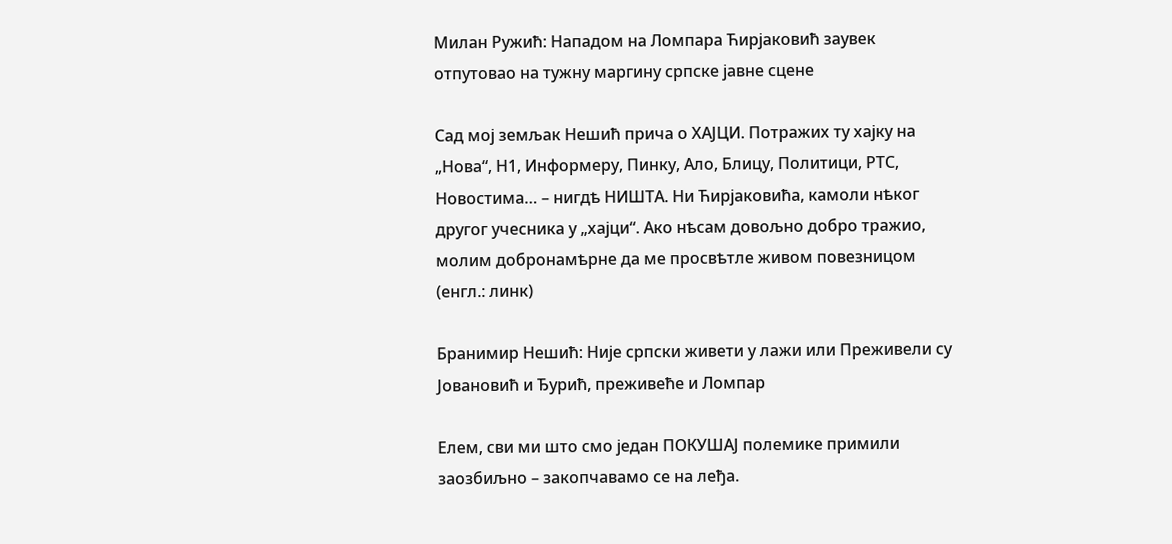Милан Ружић: Нападом на Ломпара Ћирјаковић заувек отпутовао на тужну маргину српске јавне сцене

Сад мој земљак Нешић прича о ХАЈЦИ. Потражих ту хајку на „Нова“, Н1, Информеру, Пинку, Ало, Блицу, Политици, РТС, Новостима… – нигдѣ НИШТА. Ни Ћирјаковића, камоли нѣког другог учесника у „хајци“. Ако нѣсам довољно добро тражио, молим добронамѣрне да ме просвѣтле живом повезницом (енгл.: линк)

Бранимир Нешић: Није српски живети у лажи или Преживели су Јовановић и Ђурић, преживеће и Ломпар

Елем, сви ми што смо један ПОКУШАЈ полемике примили заозбиљно – закопчавамо се на леђа.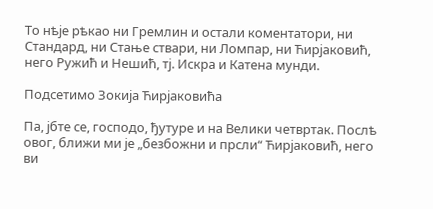То нѣје рѣкао ни Гремлин и остали коментатори, ни Стандард, ни Стање ствари, ни Ломпар, ни Ћирјаковић, него Ружић и Нешић, тј. Искра и Катена мунди.

Подсетимо Зокија Ћирјаковића

Па, јбте се, господо, ђутуре и на Велики четвртак. Послѣ овог, ближи ми је „безбожни и прсли“ Ћирјаковић, него ви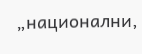„национални,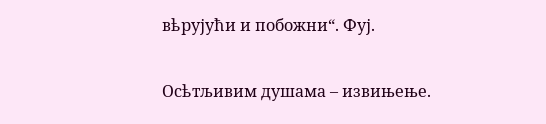вѣрујући и побожни“. Фуј.

Осѣтљивим душама – извињење.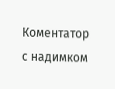Коментатор с надимком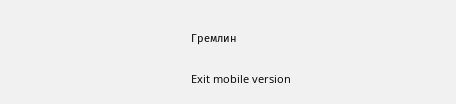Гремлин

Exit mobile version